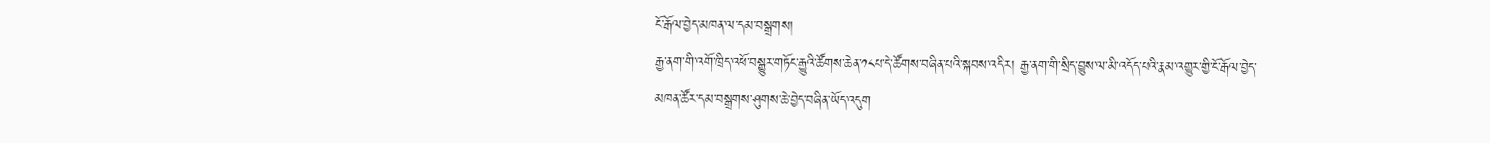ངོ་རྒོལ་བྱེད་མཁན་ལ་དམ་བསྒྲགས།
རྒྱ་ནག་གི་འགོ་ཁྲིད་འཕོ་བསྒྱུར་གཏོང་རྒྱུའི་ཚོགས་ཆེན་༡༨པ་དེ་ཚོགས་བཞིན་པའི་སྐབས་འདིར། རྒྱ་ནག་གི་སྲིད་བྱུས་ལ་མི་འདོད་པའི་རྣམ་འགྱུར་གྱི་ངོ་རྒོལ་བྱེད་མཁན་ཚོར་དམ་བསྒྲགས་ཤུགས་ཆེ་བྱེད་བཞིན་ཡོད་འདུག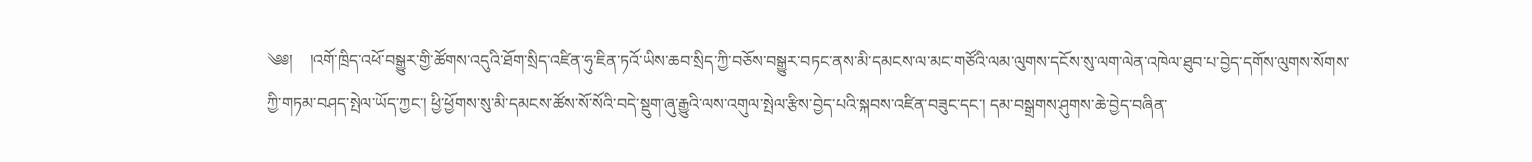༄༅།    །འགོ་ཁྲིད་འཕོ་བསྒྱུར་གྱི་ཚོགས་འདུའི་ཐོག་སྲིད་འཛིན་ཧུ་ཇིན་ཏའོ་ཡིས་ཆབ་སྲིད་ཀྱི་བཅོས་བསྒྱུར་བཏང་ནས་མི་དམངས་ལ་མང་གཙོའི་ལམ་ལུགས་དངོས་སུ་ལག་ལེན་འཁེལ་ཐུབ་པ་བྱེད་དགོས་ལུགས་སོགས་ཀྱི་གཏམ་བཤད་སྤེལ་ཡོད་ཀྱང་། ཕྱི་ཕྱོགས་སུ་མི་དམངས་ཚོས་སོ་སོའི་བདེ་སྡུག་ཞུ་རྒྱུའི་ལས་འགུལ་སྤེལ་རྩིས་བྱེད་པའི་སྐབས་འཛིན་བཟུང་དང་། དམ་བསྒྲགས་ཤུགས་ཆེ་བྱེད་བཞིན་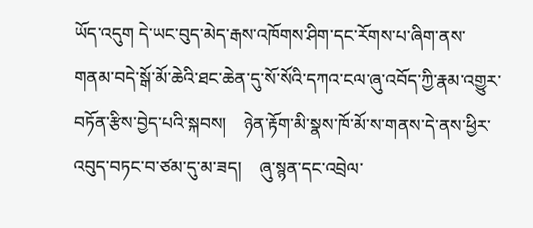ཡོད་འདུག དེ་ཡང་བུད་མེད་རྒས་འཁོགས་ཤིག་དང་རོགས་པ་ཞིག་ནས་གནམ་བདེ་སྒོ་མོ་ཆེའི་ཐང་ཆེན་དུ་སོ་སོའི་དཀའ་ངལ་ཞུ་འབོད་ཀྱི་རྣམ་འགྱུར་བཏོན་རྩིས་བྱེད་པའི་སྐབས།    ཉེན་རྟོག་མི་སྣས་ཁོ་མོ་ས་གནས་དེ་ནས་ཕྱིར་འབུད་བཏང་བ་ཙམ་དུ་མ་ཟད།    ཞུ་སྙན་དང་འབྲེལ་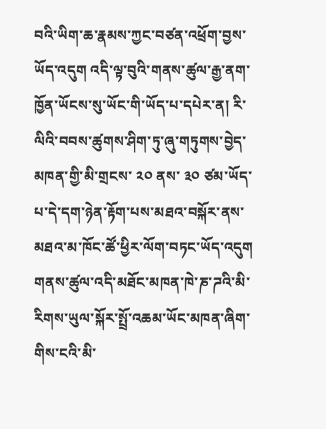བའི་ཡིག་ཆ་རྣམས་ཀྱང་བཙན་འཕྲོག་བྱས་ཡོད་འདུག འདི་ལྟ་བུའི་གནས་ཚུལ་རྒྱ་ནག་ཁྱོན་ཡོངས་སུ་ཡོང་གི་ཡོད་པ་དཔེར་ན། རི་ལིའི་བབས་ཚུགས་ཤིག་ཏུ་ཞུ་གཏུགས་བྱེད་མཁན་གྱི་མི་གྲངས་ ༢༠ ནས་ ༣༠ ཙམ་ཡོད་པ་དེ་དག་ཉེན་རྟོག་པས་མཐའ་བསྐོར་ནས་མཐའ་མ་ཁོང་ཚོ་ཕྱིར་ལོག་བཏང་ཡོད་འདུག གནས་ཚུལ་འདི་མཐོང་མཁན་ཁེ་ཎ་ཌའི་མི་རིགས་ཡུལ་སྐོར་སྤྲོ་འཆམ་ཡོང་མཁན་ཞིག་གིས་ངའི་མི་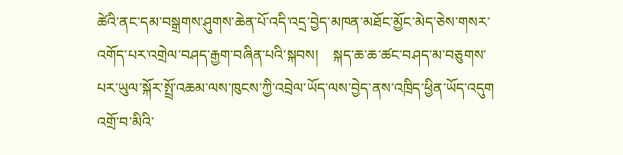ཚེའི་ནང་དམ་བསྒྲགས་ཤུགས་ཆེན་པོ་འདི་འདྲ་བྱེད་མཁན་མཐོང་མྱོང་མེད་ཅེས་གསར་འགོད་པར་འགྲེལ་བཤད་རྒྱག་བཞིན་པའི་སྐབས།    སྐད་ཆ་ཆ་ཚང་བཤད་མ་བཅུགས་པར་ཡུལ་སྐོར་སྤྲོ་འཆམ་ལས་ཁུངས་ཀྱི་འབྲེལ་ཡོད་ལས་བྱེད་ནས་འཁྲིད་ཕྱིན་ཡོད་འདུག འགྲོ་བ་མིའི་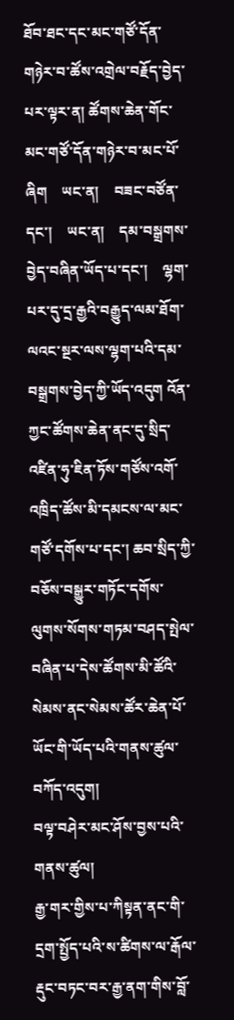ཐོབ་ཐང་དང་མང་གཙོ་དོན་གཉེར་བ་ཚོས་འགྲེལ་བརྗོད་བྱེད་པར་ལྟར་ན། ཚོགས་ཆེན་གོང་མང་གཙོ་དོན་གཉེར་བ་མང་པོ་ཞིག    ཡང་ན།    བཟང་བཙོན་དང་།    ཡང་ན།    དམ་བསྒྲགས་བྱེད་བཞིན་ཡོད་པ་དང་།    ལྷག་པར་དུ་དྲ་རྒྱའི་བརྒྱུད་ལམ་ཐོག་ལའང་སྔར་ལས་ལྷག་པའི་དམ་བསྒྲགས་བྱེད་ཀྱི་ཡོད་འདུག འོན་ཀྱང་ཚོགས་ཆེན་ནང་དུ་སྲིད་འཛིན་ཧུ་ཇིན་ཏོས་གཙོས་འགོ་འཁྲིད་ཚོས་མི་དམངས་ལ་མང་གཙོ་དགོས་པ་དང་། ཆབ་སྲིད་ཀྱི་བཅོས་བསྒྱུར་གཏོང་དགོས་ལུགས་སོགས་གཏམ་བཤད་སྤེལ་བཞིན་པ་དེས་ཚོགས་མི་ཚོའི་སེམས་ནང་སེམས་ཚོར་ཆེན་པོ་ཡོང་གི་ཡོད་པའི་གནས་ཚུལ་བཀོད་འདུག།
བལྟ་བཤེར་མང་ཤོས་བྱས་པའི་གནས་ཚུལ།
རྒྱ་གར་གྱིས་པ་ཀིསྟན་ནང་གི་དྲག་སྤྱོད་པའི་ས་ཚིགས་ལ་རྒོལ་རྡུང་བཏང་བར་རྒྱ་ནག་གིས་བློ་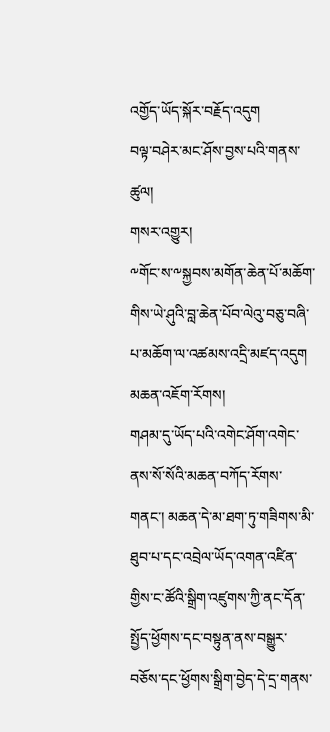འགྱོད་ཡོད་སྐོར་བརྗོད་འདུག
བལྟ་བཤེར་མང་ཤོས་བྱས་པའི་གནས་ཚུལ།
གསར་འགྱུར།
༸གོང་ས་༸སྐྱབས་མགོན་ཆེན་པོ་མཆོག་གིས་ཡེ་ཤུའི་བླ་ཆེན་པོབ་ལེའུ་བཅུ་བཞི་པ་མཆོག་ལ་འཚམས་འདྲི་མཛད་འདུག
མཆན་འཇོག་རོགས།
གཤམ་དུ་ཡོད་པའི་འགེང་ཤོག་འགེང་ནས་སོ་སོའི་མཆན་བཀོད་རོགས་གནང་། མཆན་དེ་མ་ཐག་ཏུ་གཟིགས་མི་ཐུབ་པ་དང་འབྲེལ་ཡོད་འགན་འཛིན་གྱིས་ང་ཚོའི་སྒྲིག་འཛུགས་ཀྱི་ནང་དོན་སྤྱོད་ཕྱོགས་དང་བསྟུན་ནས་བསྒྱུར་བཅོས་དང་ཕྱོགས་སྒྲིག་བྱེད་དེ་དྲ་གནས་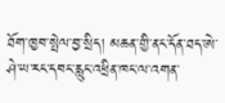ཐོག་ཁྱབ་སྤེལ་བྱ་སྲིད། མཆན་གྱི་ནང་དོན་ཐད་ཨེ་ཤེ་ཡ་རང་དབང་རླུང་འཕྲིན་ཁང་ལ་འགན་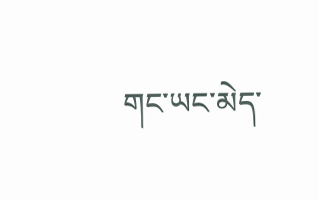གང་ཡང་མེད་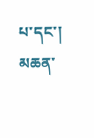པ་དང་། མཆན་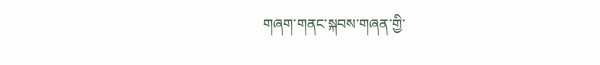གཞག་གནང་སྐབས་གཞན་གྱི་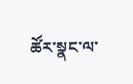ཚོར་སྣང་ལ་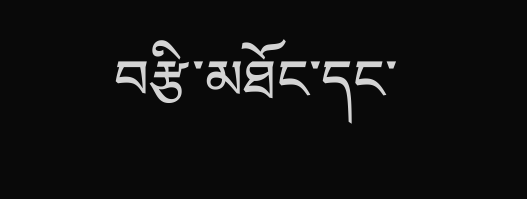བརྩི་མཐོང་དང་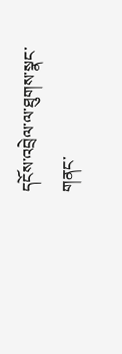དངོས་འབྲེལ་ལ་ཐུགས་སྣང་གནང་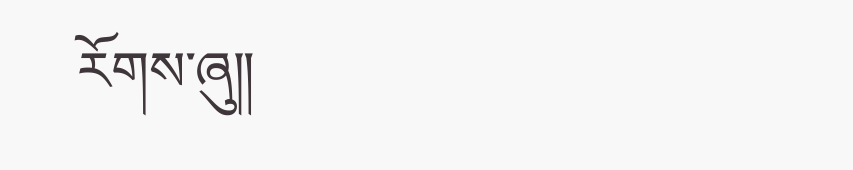རོགས་ཞུ༎